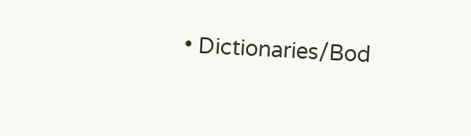• Dictionaries/Bod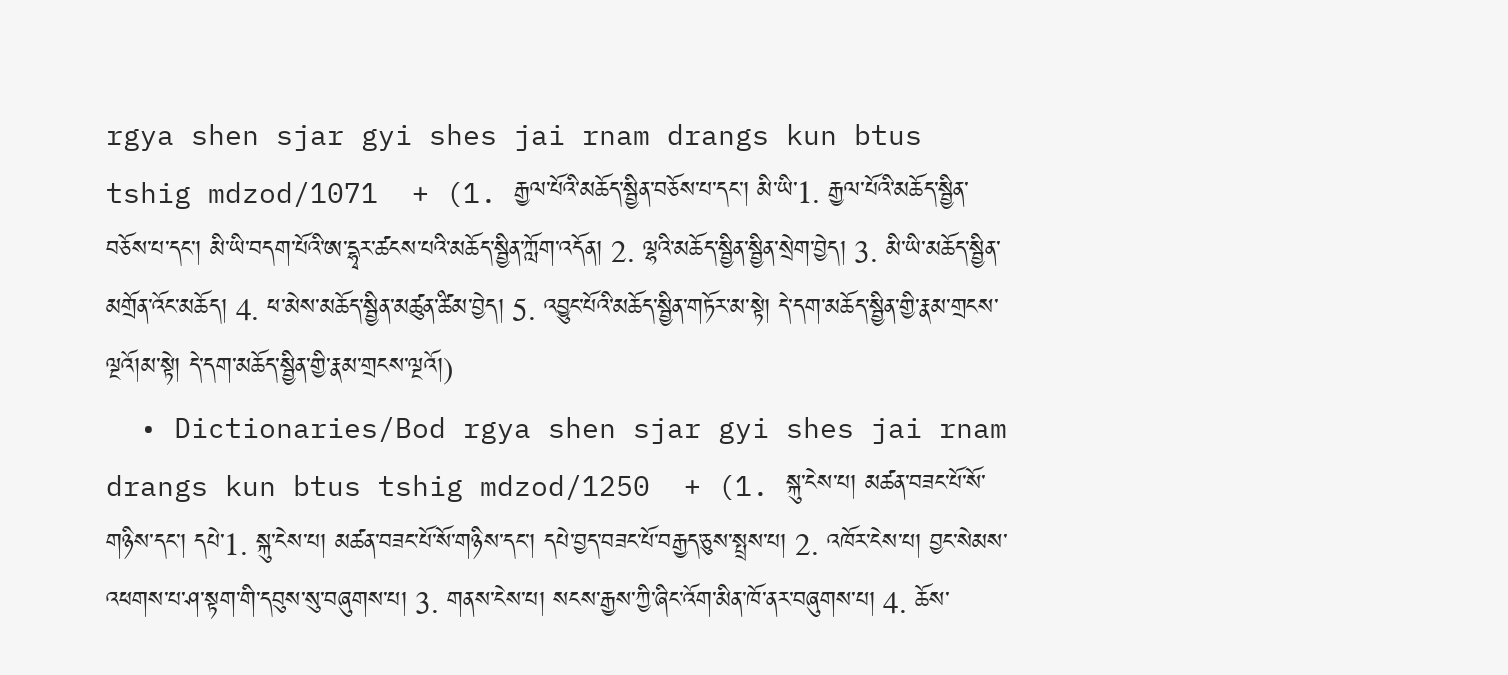rgya shen sjar gyi shes jai rnam drangs kun btus tshig mdzod/1071  + (1. རྒྱལ་པོའི་མཆོད་སྦྱིན་བཅོས་པ་དང་། མི་ཡི་1. རྒྱལ་པོའི་མཆོད་སྦྱིན་བཅོས་པ་དང་། མི་ཡི་བདག་པོའི་ཨ་དྷྭར་ཚངས་པའི་མཆོད་སྦྱིན་ཀློག་འདོན། 2. ལྷའི་མཆོད་སྦྱིན་སྦྱིན་སྲེག་བྱེད། 3. མི་ཡི་མཆོད་སྦྱིན་མགྲོན་འོང་མཆོད། 4. ཕ་མེས་མཆོད་སྦྱིན་མཚུན་ཚིམ་བྱེད། 5. འབྱུང་པོའི་མཆོད་སྦྱིན་གཏོར་མ་སྟེ། དེ་དག་མཆོད་སྦྱིན་གྱི་རྣམ་གྲངས་ལྔའོ།མ་སྟེ། དེ་དག་མཆོད་སྦྱིན་གྱི་རྣམ་གྲངས་ལྔའོ།)
  • Dictionaries/Bod rgya shen sjar gyi shes jai rnam drangs kun btus tshig mdzod/1250  + (1. སྐུ་ངེས་པ། མཚན་བཟང་པོ་སོ་གཉིས་དང་། དཔེ་1. སྐུ་ངེས་པ། མཚན་བཟང་པོ་སོ་གཉིས་དང་། དཔེ་བྱད་བཟང་པོ་བརྒྱད་ཅུས་སྤྲས་པ། 2. འཁོར་ངེས་པ། བྱང་སེམས་འཕགས་པ་ཤ་སྟག་གི་དབུས་སུ་བཞུགས་པ། 3. གནས་ངེས་པ། སངས་རྒྱས་ཀྱི་ཞིང་འོག་མིན་ཁོ་ནར་བཞུགས་པ། 4. ཆོས་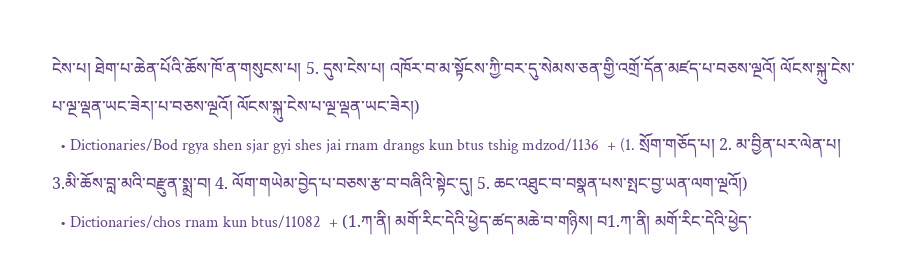ངེས་པ། ཐེག་པ་ཆེན་པོའི་ཆོས་ཁོ་ན་གསུངས་པ། 5. དུས་ངེས་པ། འཁོར་བ་མ་སྟོངས་ཀྱི་བར་དུ་སེམས་ཅན་གྱི་འགྲོ་དོན་མཛད་པ་བཅས་ལྔའོ། ལོངས་སྐུ་ངེས་པ་ལྔ་ལྡན་ཡང་ཟེར།་པ་བཅས་ལྔའོ། ལོངས་སྐུ་ངེས་པ་ལྔ་ལྡན་ཡང་ཟེར།)
  • Dictionaries/Bod rgya shen sjar gyi shes jai rnam drangs kun btus tshig mdzod/1136  + (1. སྲོག་གཅོད་པ། 2. མ་བྱིན་པར་ལེན་པ། 3.མི་ཆོས་བླ་མའི་བརྫུན་སྨྲ་བ། 4. ལོག་གཡེམ་བྱེད་པ་བཅས་རྩ་བ་བཞིའི་སྟེང་དུ། 5. ཆང་འཐུང་བ་བསྣན་པས་སྤང་བྱ་ཡན་ལག་ལྔའོ།)
  • Dictionaries/chos rnam kun btus/11082  + (1.ཀ་ནི། མགོ་རིང་དེའི་ཕྱེད་ཚད་མཆེ་བ་གཉིས། བ1.ཀ་ནི། མགོ་རིང་དེའི་ཕྱེད་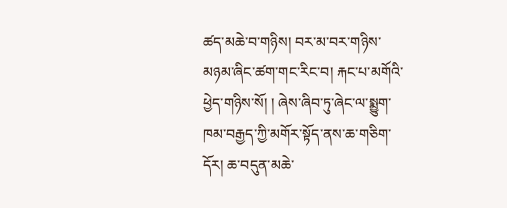ཚད་མཆེ་བ་གཉིས། བར་མ་བར་གཉིས་མཉམ་ཞིང་ཚག་གང་རིང་བ། རྐང་པ་མགོའི་ཕྱེད་གཉིས་སོ། ། ཞེས་ཞིབ་ཏུ་ཞེང་ལ་སྨྱུག་ཁམ་བརྒྱད་ཀྱི་མགོར་སྟོད་ནས་ཆ་གཅིག་དོར། ཆ་བདུན་མཆེ་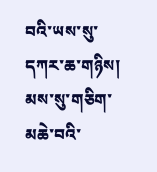བའི་ཡས་སུ་དཀར་ཆ་གཉིས། མས་སུ་གཅིག་མཆེ་བའི་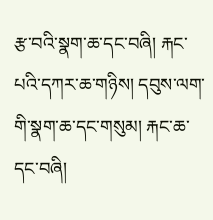རྩ་བའི་སྣག་ཆ་དང་བཞི། རྐང་པའི་དཀར་ཆ་གཉིས། དབུས་ལག་གི་སྣག་ཆ་དང་གསུམ། རྐང་ཆ་དང་བཞི།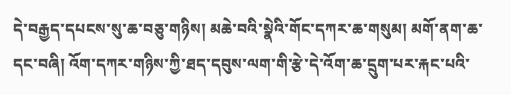དེ་བརྒྱད་དཔངས་སུ་ཆ་བཅུ་གཉིས། མཆེ་བའི་སྣེའི་གོང་དཀར་ཆ་གསུམ། མགོ་ནག་ཆ་དང་བཞི། འོག་དཀར་གཉིས་ཀྱི་ཐད་དབུས་ལག་གི་རྩེ་དེ་འོག་ཆ་དྲུག་པར་རྐང་པའི་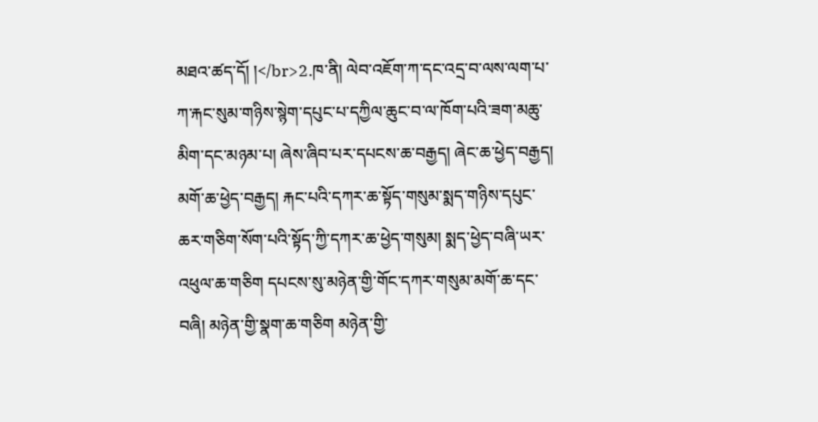མཐའ་ཚད་དོ། །</br>2.ཁ་ནི། ལེབ་འཇོག་ཀ་དང་འདྲ་བ་ལས་ལག་པ་ཀ་རྐང་སུམ་གཉིས་སྙེག་དཔུང་པ་དཀྱིལ་ཆུང་བ་ལ་ཁོག་པའི་ཟག་མཆུ་མིག་དང་མཉམ་པ། ཞེས་ཞིབ་པར་དཔངས་ཆ་བརྒྱད། ཞེང་ཆ་ཕྱེད་བརྒྱད། མགོ་ཆ་ཕྱེད་བརྒྱད། རྐང་པའི་དཀར་ཆ་སྟོད་གསུམ་སྨད་གཉིས་དཔུང་ཆར་གཅིག་སོག་པའི་སྟོད་ཀྱི་དཀར་ཆ་ཕྱེད་གསུམ། སྨད་ཕྱེད་བཞི་ཡར་འཕུལ་ཆ་གཅིག དཔངས་སུ་མཉེན་གྱི་གོང་དཀར་གསུམ་མགོ་ཆ་དང་བཞི། མཉེན་གྱི་སྣག་ཆ་གཅིག མཉེན་གྱི་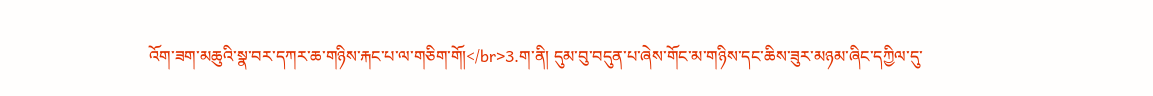འོག་ཟག་མཆུའི་སྣ་བར་དཀར་ཆ་གཉིས་རྐང་པ་ལ་གཅིག་གོ།</br>3.ག་ནི། དུམ་བུ་བདུན་པ་ཞེས་གོང་མ་གཉིས་དང་ཆིས་ཟུར་མཉམ་ཞིང་དཀྱིལ་དུ་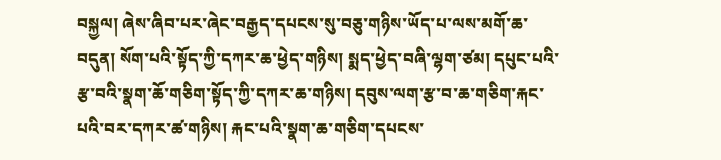བསྐྱལ། ཞེས་ཞིབ་པར་ཞེང་བརྒྱད་དཔངས་སུ་བཅུ་གཉིས་ཡོད་པ་ལས་མགོ་ཆ་བདུན། སོག་པའི་སྟོད་ཀྱི་དཀར་ཆ་ཕྱེད་གཉིས། སྨད་ཕྱེད་བཞི་ལྷག་ཙམ། དཔུང་པའི་རྩ་བའི་སྣག་ཆོ་གཅིག་སྟོད་ཀྱི་དཀར་ཆ་གཉིས། དབུས་ལག་རྩ་བ་ཆ་གཅིག་རྐང་པའི་བར་དཀར་ཚ་གཉིས། རྐང་པའི་སྣག་ཆ་གཅིག་དཔངས་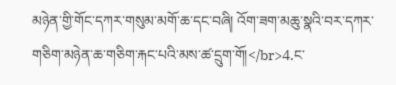མཉེན་གྱི་གོང་དཀར་གསུམ་མགོ་ཆ་དང་བཞི། འོག་ཟག་མཆུ་སྣའི་བར་དཀར་གཅིག་མཉེན་ཆ་གཅིག་རྐང་པའི་མས་ཚ་དྲུག་གོ།</br>4.ང་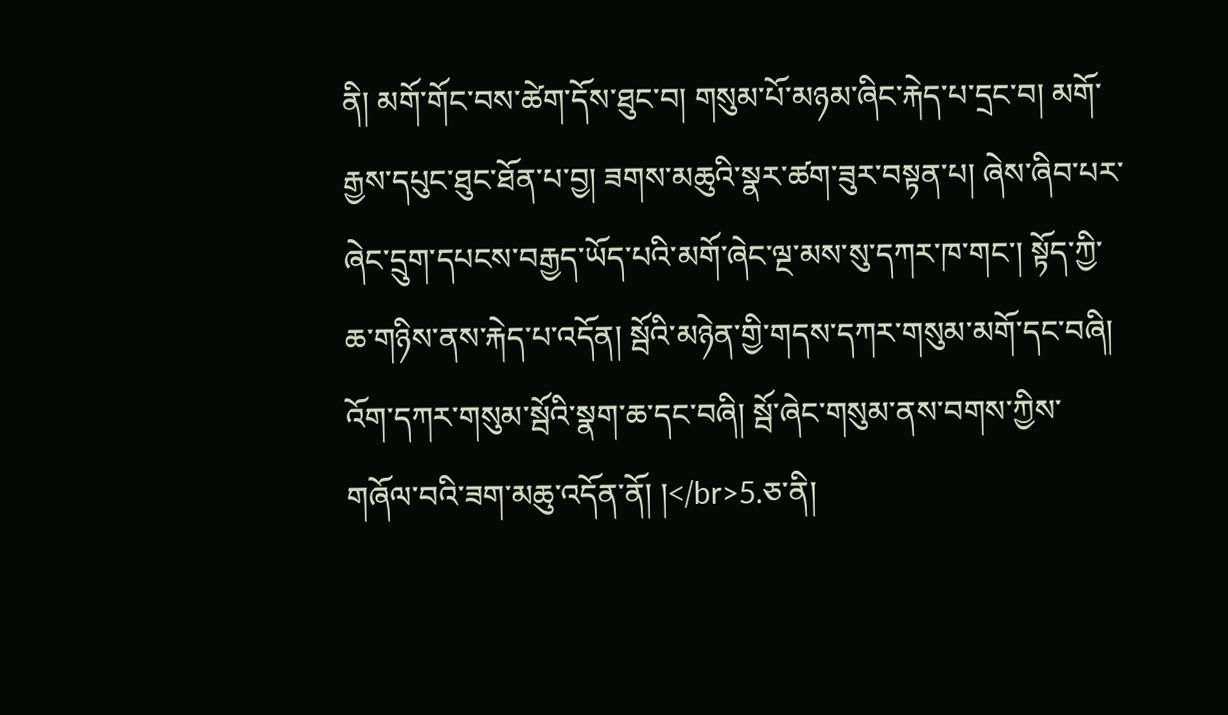ནི། མགོ་གོང་བས་ཚེག་དོས་ཐུང་བ། གསུམ་པོ་མཉམ་ཞིང་རྐེད་པ་དྲང་བ། མགོ་རྒྱས་དཔུང་ཐུང་ཐོན་པ་བྱ། ཟགས་མཆུའི་སྣར་ཚག་ཟུར་བསྟན་པ། ཞེས་ཞིབ་པར་ཞེང་དྲུག་དཔངས་བརྒྱད་ཡོད་པའི་མགོ་ཞེང་ལྔ་མས་སུ་དཀར་ཁ་གང་། སྟོད་ཀྱི་ཆ་གཉིས་ནས་རྐེད་པ་འདོན། སྦོའི་མཉེན་གྱི་གདས་དཀར་གསུམ་མགོ་དང་བཞི། འོག་དཀར་གསུམ་སྦོའི་སྣག་ཆ་དང་བཞི། སྦོ་ཞེང་གསུམ་ནས་བགས་ཀྱིས་གཞོལ་བའི་ཟག་མཆུ་འདོན་ནོ། །</br>5.ཅ་ནི།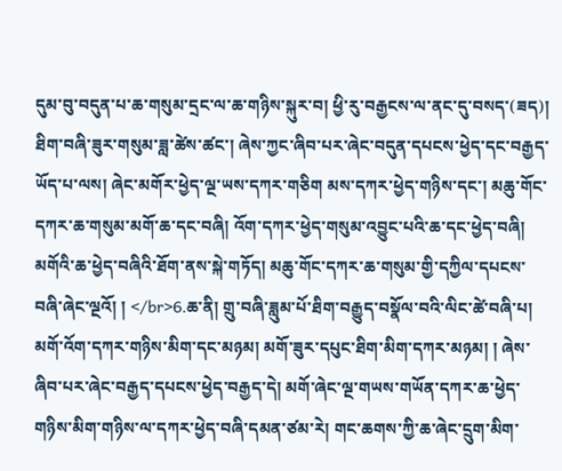དུམ་བུ་བདུན་པ་ཆ་གསུམ་དྲང་ལ་ཆ་གཉིས་སྐུར་བ། ཕྱི་རུ་བརྒྱངས་ལ་ནང་དུ་བསད་(ཟད)། ཐིག་བཞི་ཟུར་གསུམ་ཟླ་ཚེས་ཚང་། ཞེས་ཀྱང་ཞིབ་པར་ཞེང་བདུན་དཔངས་ཕྱེད་དང་བརྒྱད་ཡོད་པ་ལས། ཞེང་མགོར་ཕྱེད་ལྔ་ཡས་དཀར་གཅིག མས་དཀར་ཕྱེད་གཉིས་དང་། མཆུ་གོང་དཀར་ཆ་གསུམ་མགོ་ཆ་དང་བཞི། འོག་དཀར་ཕྱེད་གསུམ་འབྱུང་པའི་ཆ་དང་ཕྱེད་བཞི། མགོའི་ཆ་ཕྱེད་བཞིའི་ཐོག་ནས་སྐེ་གཏོད། མཆུ་གོང་དཀར་ཆ་གསུམ་གྱི་དཀྱིལ་དཔངས་བཞི་ཞེང་ལྔའོ། ། </br>6.ཆ་ནི། གྲུ་བཞི་ཟླུམ་པོ་ཐིག་བརྒྱུད་བསྣོལ་བའི་ལིང་ཚེ་བཞི་པ། མགོ་འོག་དཀར་གཉིས་མིག་དང་མཉམ། མགོ་ཟུར་དཔུང་ཐིག་མིག་དཀར་མཉམ། ། ཞེས་ཞིབ་པར་ཞེང་བརྒྱད་དཔངས་ཕྱེད་བརྒྱད་དེ། མགོ་ཞེང་ལྔ་གཡས་གཡོན་དཀར་ཆ་ཕྱེད་གཉིས་མིག་གཉིས་ལ་དཀར་ཕྱེད་བཞི་དམན་ཙམ་རེ། གང་ཆགས་ཀྱི་ཆ་ཞེང་དྲུག་མིག་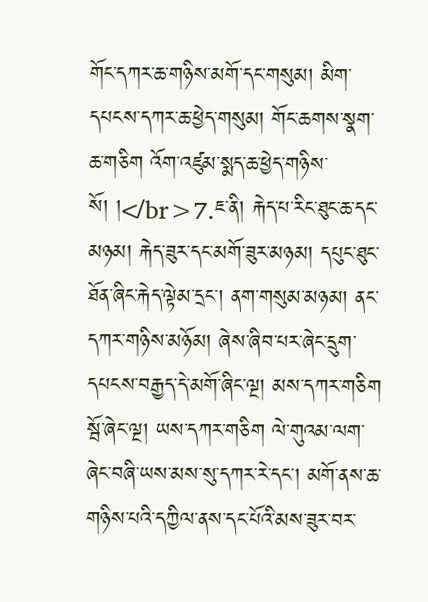གོང་དཀར་ཆ་གཉིས་མགོ་དང་གསུམ། མིག་དཔངས་དཀར་ཆ་ཕྱེད་གསུམ། གོང་ཆགས་སྣག་ཆ་གཅིག འོག་འཛུམ་སྨད་ཆ་ཕྱེད་གཉིས་སོ། །</br>7.ཇ་ནི། རྐེད་པ་རིང་ཐུང་ཆ་དང་མཉམ། རྐེད་ཟུར་དང་མགོ་ཟུར་མཉམ། དཔུང་ཐུང་ཐོན་ཞིང་རྐེད་ལྟེམ་དྲང་། ནག་གསུམ་མཉམ། ནང་དཀར་གཉིས་མཉོམ། ཞེས་ཞིབ་པར་ཞེང་དྲུག་དཔངས་བརྒྱད་དེ་མགོ་ཞིང་ལྔ། མས་དཀར་གཅིག སྦོ་ཞེང་ལྔ། ཡས་དཀར་གཅིག ལེ་གུའམ་ལག་ཞེང་བཞི་ཡས་མས་སུ་དཀར་རེ་དང་། མགོ་ནས་ཆ་གཉིས་པའི་དཀྱིལ་ནས་དང་པོའི་མས་ཟུར་བར་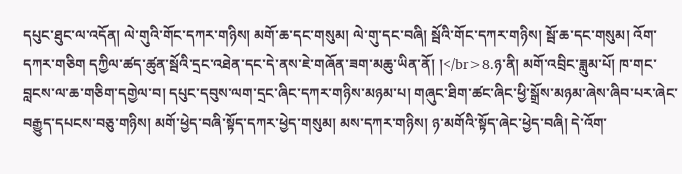དཔུང་ཐུང་ལ་འདོན། ལེ་གུའི་གོང་དཀར་གཉིས། མགོ་ཆ་དང་གསུམ། ལེ་གུ་དང་བཞི། སྦོའི་གོང་དཀར་གཉིས། སྦོ་ཆ་དང་གསུམ། འོག་དཀར་གཅིག དཀྱིལ་ཚད་ཚུན་སྦོའི་དྲང་འཐེན་དང་དེ་ནས་ཇེ་གཞོན་ཟག་མཆུ་ཡིན་ནོ། །</br>8.ཉ་ནི། མགོ་འབྲིང་ཟླུམ་པོ། ཁ་གང་བླངས་ལ་ཆ་གཅིག་དགྱེལ་བ། དཔུང་དབུས་ལག་དྲང་ཞིང་དཀར་གཉིས་མཉམ་པ། གཞུང་ཐིག་ཚང་ཞིང་ཕྱི་སྒྲོས་མཉམ་ཞེས་ཞིབ་པར་ཞེང་བརྒྱུད་དཔངས་བཅུ་གཉིས། མགོ་ཕྱེད་བཞི་སྟོད་དཀར་ཕྱེད་གསུམ། མས་དཀར་གཉིས། ཉ་མགོའི་སྟོད་ཞེང་ཕྱེད་བཞི། དེ་འོག་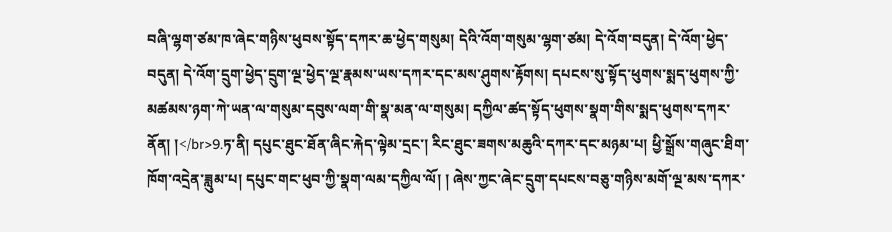བཞི་ལྷག་ཙམ་ཁ་ཞེང་གཉིས་ཕུབས་སྟོད་དཀར་ཆ་ཕྱེད་གསུམ། དེའི་འོག་གསུམ་ལྷག་ཙམ། དེ་འོག་བདུན། དེ་འོག་ཕྱེད་བདུན། དེ་འོག་དྲུག་ཕྱེད་དྲུག་ལྔ་ཕྱེད་ལྔ་རྣམས་ཡས་དཀར་དང་མས་ཤུགས་རྟོགས། དཔངས་སུ་སྟོད་ཕུགས་སྨད་ཕུགས་ཀྱི་མཚམས་ཉག་ཀེ་ཡན་ལ་གསུམ་དབུས་ལག་གི་སྣ་མན་ལ་གསུམ། དཀྱིལ་ཚད་སྟོད་ཕུགས་སྣག་གིས་སྨད་ཕུགས་དཀར་ནོན། །</br>9.ཏ་ནི། དཔུང་ཐུང་ཐོན་ཞིང་རྐེད་ལྟེམ་དྲང་། རིང་ཐུང་ཟགས་མཆུའི་དཀར་དང་མཉམ་པ། ཕྱི་སྒྲོས་གཞུང་ཐིག་ཁོག་འདྲེན་ཟླུམ་པ། དཔུང་གང་ཕུབ་ཀྱི་སྣག་ལམ་དཀྱིལ་ལོ། ། ཞེས་ཀྱང་ཞེང་དྲུག་དཔངས་བཅུ་གཉིས་མགོ་ལྔ་མས་དཀར་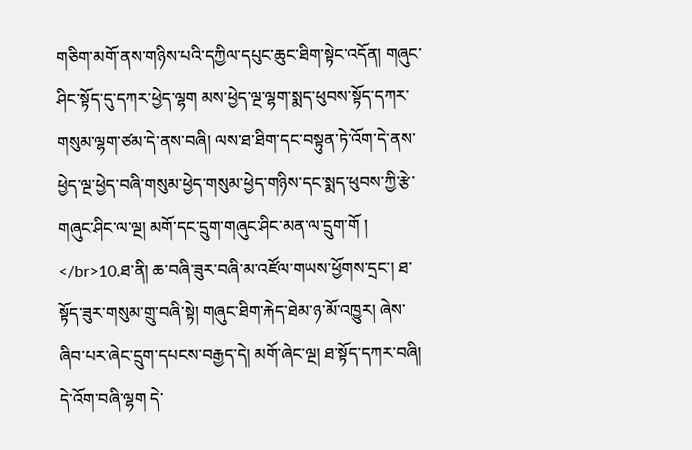གཅིག་མགོ་ནས་གཉིས་པའི་དཀྱིལ་དཔུང་ཆུང་ཐིག་སྟེང་འདོན། གཞུང་ཤིང་སྟོད་དུ་དཀར་ཕྱེད་ལྷག མས་ཕྱེད་ལྔ་ལྷག་སྨད་ཕུབས་སྟོད་དཀར་གསུམ་ལྷག་ཙམ་དེ་ནས་བཞི། ལས་ཐ་ཐིག་དང་བསྟུན་ཏེ་འོག་དེ་ནས་ཕྱེད་ལྔ་ཕྱེད་བཞི་གསུམ་ཕྱེད་གསུམ་ཕྱེད་གཉིས་དང་སྨད་ཕུབས་ཀྱི་རྩེ་གཞུང་ཤིང་ལ་ལྔ། མགོ་དང་དྲུག་གཞུང་ཤིང་མན་ལ་དྲུག་གོ ། </br>10.ཐ་ནི། ཆ་བཞི་ཟུར་བཞི་མ་འཛོལ་གཡས་ཕྱོགས་དྲང་། ཐ་སྟོད་ཟུར་གསུམ་གྲུ་བཞི་སྟེ། གཞུང་ཐིག་རྐེད་ཐེམ་ཉ་མོ་འཁྱུར། ཞེས་ཞིབ་པར་ཞེང་དྲུག་དཔངས་བརྒྱད་དེ། མགོ་ཞེང་ལྔ། ཐ་སྟོད་དཀར་བཞི། དེ་འོག་བཞི་ལྷག དེ་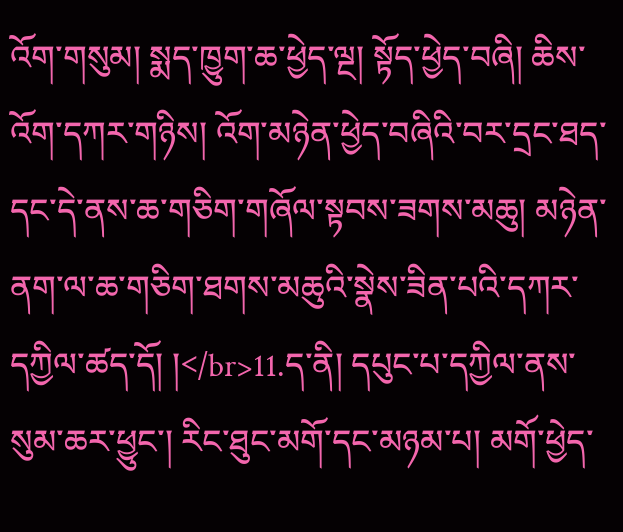འོག་གསུམ། སྨད་ཁྱུག་ཆ་ཕྱེད་ལྔ། སྟོད་ཕྱེད་བཞི། ཆིས་འོག་དཀར་གཉིས། འོག་མཉེན་ཕྱེད་བཞིའི་བར་དྲང་ཐད་དང་དེ་ནས་ཆ་གཅིག་གཞོལ་སྟབས་ཟགས་མཆུ། མཉེན་ནག་ལ་ཆ་གཅིག་ཐགས་མཆུའི་སྣེས་ཟིན་པའི་དཀར་དཀྱིལ་ཚད་དོ། །</br>11.ད་ནི། དཔུང་པ་དཀྱིལ་ནས་སུམ་ཆར་ཕྱུང་། རིང་ཐུང་མགོ་དང་མཉམ་པ། མགོ་ཕྱེད་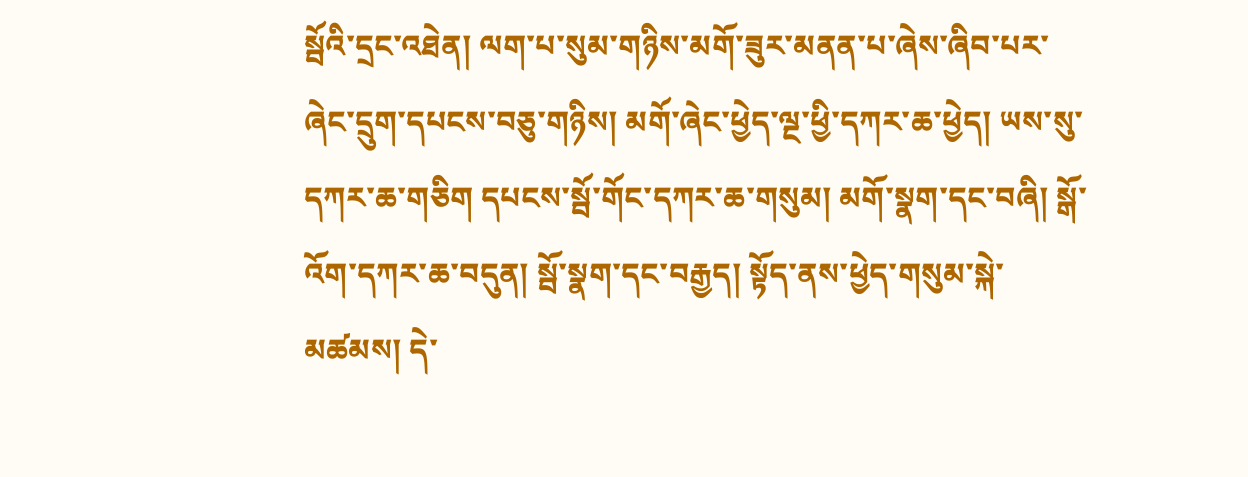སྦོའི་དྲང་འཐེན། ལག་པ་སུམ་གཉིས་མགོ་ཟུར་མནན་པ་ཞེས་ཞིབ་པར་ཞེང་དྲུག་དཔངས་བཅུ་གཉིས། མགོ་ཞེང་ཕྱེད་ལྔ་ཕྱི་དཀར་ཆ་ཕྱེད། ཡས་སུ་དཀར་ཆ་གཅིག དཔངས་སྦོ་གོང་དཀར་ཆ་གསུམ། མགོ་སྣག་དང་བཞི། སྒོ་འོག་དཀར་ཆ་བདུན། སྦོ་སྣག་དང་བརྒྱད། སྟོད་ནས་ཕྱེད་གསུམ་སྐེ་མཚམས། དེ་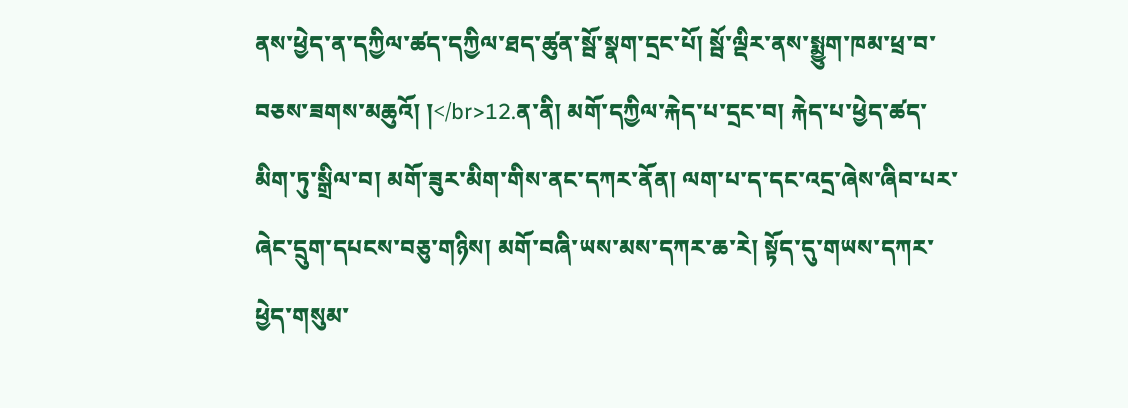ནས་ཕྱེད་ན་དཀྱིལ་ཚད་དཀྱིལ་ཐད་ཚུན་སྦོ་སྣག་དྲང་པོ། སྦོ་ལྡིར་ནས་སྨྱུག་ཁམ་ཕྲ་བ་བཅས་ཟགས་མཆུའོ། །</br>12.ན་ནི། མགོ་དཀྱིལ་རྐེད་པ་དྲང་བ། རྐེད་པ་ཕྱེད་ཚད་མིག་ཏུ་སྒྲིལ་བ། མགོ་ཟུར་མིག་གིས་ནང་དཀར་ནོན། ལག་པ་ད་དང་འདྲ་ཞེས་ཞིབ་པར་ཞེང་དྲུག་དཔངས་བཅུ་གཉིས། མགོ་བཞི་ཡས་མས་དཀར་ཆ་རེ། སྟོད་དུ་གཡས་དཀར་ཕྱེད་གསུམ་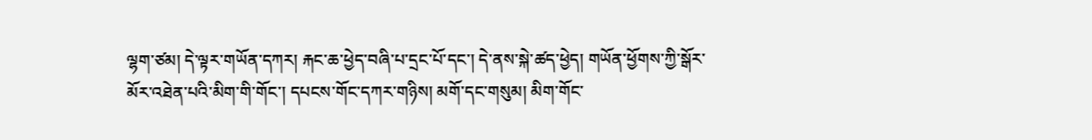ལྷག་ཙམ། དེ་ལྟར་གཡོན་དཀར། རྐང་ཆ་ཕྱེད་བཞི་པ་དྲང་པོ་དང་། དེ་ནས་སྐེ་ཚད་ཕྱེད། གཡོན་ཕྱོགས་ཀྱི་སྒོར་མོར་འཐེན་པའི་མིག་གི་གོང་། དཔངས་གོང་དཀར་གཉིས། མགོ་དང་གསུམ། མིག་གོང་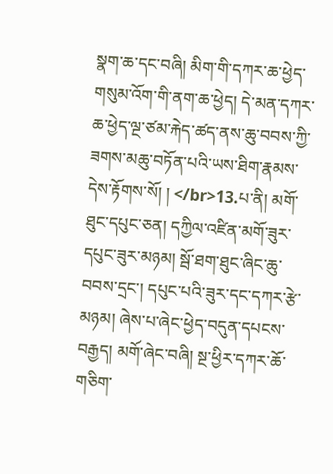སྣག་ཆ་དང་བཞི། མིག་གི་དཀར་ཆ་ཕྱེད་གསུམ་འོག་གི་ནག་ཆ་ཕྱེད། དེ་མན་དཀར་ཆ་ཕྱེད་ལྔ་ཙམ་རྐེད་ཚད་ནས་ཆུ་བབས་ཀྱི་ཟགས་མཆུ་བཏོན་པའི་ཡས་ཐིག་རྣམས་དེས་རྟོགས་སོ། ། </br>13.པ་ནི། མགོ་ཐུང་དཔུང་ཅན། དཀྱིལ་འཛིན་མགོ་ཟུར་དཔུང་ཟུར་མཉམ། སྦོ་ཐག་ཐུང་ཞིང་ཆུ་བབས་དྲང་། དཔུང་པའི་ཟུར་དང་དཀར་རྩེ་མཉམ། ཞེས་པ་ཞེང་ཕྱེད་བདུན་དཔངས་བརྒྱད། མགོ་ཞེང་བཞི། སྔ་ཕྱིར་དཀར་ཆོ་གཅིག་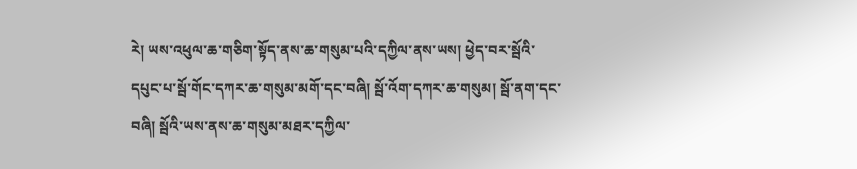རེ། ཡས་འཕུལ་ཆ་གཅིག་སྟོད་ནས་ཆ་གསུམ་པའི་དཀྱིལ་ནས་ཡས། ཕྱེད་བར་སྦོའི་དཔུང་པ་སྦོ་གོང་དཀར་ཆ་གསུམ་མགོ་དང་བཞི། སྦོ་འོག་དཀར་ཆ་གསུམ། སྦོ་ནག་དང་བཞི། སྦོའི་ཡས་ནས་ཆ་གསུམ་མཐར་དཀྱིལ་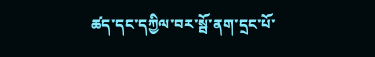ཚད་དང་དཀྱིལ་བར་སྦོ་ནག་དྲང་པོ་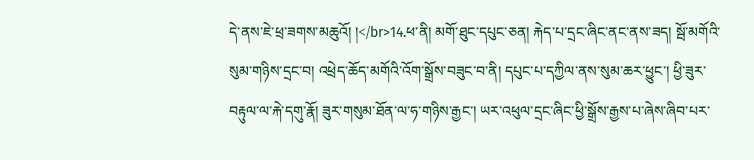དེ་ནས་ཇེ་ཕྲ་ཟགས་མཆུའོ། །</br>14.ཕ་ནི། མགོ་ཐུང་དཔུང་ཅན། རྐེད་པ་དྲང་ཞིང་ནང་ནས་ཟད། སྦོ་མགོའི་སུམ་གཉིས་དྲང་བ། འཕྲེད་ཆོད་མགོའི་འོག་སྒྲོས་བཟུང་བ་ནི། དཔུང་པ་དཀྱིལ་ནས་སུམ་ཆར་ཕྱུང་། ཕྱི་ཟུར་བརྟུལ་ལ་རྐེ་དགུ་རྣོ། ཟུར་གསུམ་ཐོན་ལ་ཧ་གཉིས་རྒྱང་། ཡར་འཕུལ་དྲང་ཞིང་ཕྱི་སྒྲོས་རྒྱས་པ་ཞེས་ཞིབ་པར་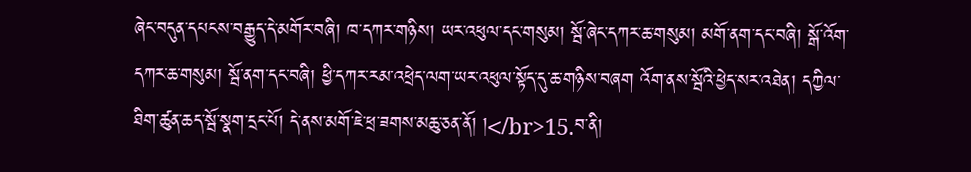ཞེང་བདུན་དཔངས་བརྒྱུད་དེ་མགོར་བཞི། ཁ་དཀར་གཉིས། ཡར་འཕུལ་དང་གསུམ། སྦོ་ཞེང་དཀར་ཆ་གསུམ། མགོ་ནག་དང་བཞི། སྒོ་འོག་དཀར་ཆ་གསུམ། སྦོ་ནག་དང་བཞི། ཕྱི་དཀར་རམ་འཕྲེད་ལག་ཡར་འཕུལ་སྟོད་དུ་ཆ་གཉིས་བཞག འོག་ནས་སྦོའི་ཕྱེད་སར་འཐེན། དཀྱིལ་ཐིག་ཚུན་ཆད་སྦོ་སྣག་དྲང་པོ། དེ་ནས་མགོ་ཇེ་ཕྲ་ཟགས་མཆུ་ཅན་ནོ། །</br>15.བ་ནི།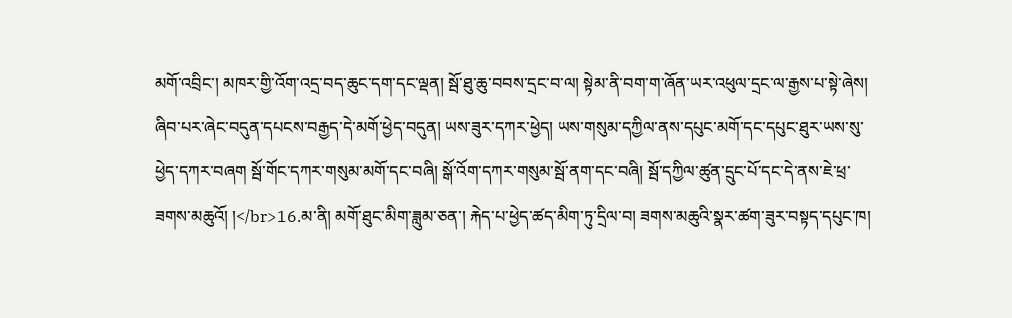མགོ་འབྲིང་། མཁར་གྱི་འོག་འདྲ་བད་ཆུང་དག་དང་ལྡན། སྦོ་ཐུ་ཆུ་བབས་དྲང་བ་ལ། སྟེམ་ནི་བག་ག་ཞོན་ཡར་འཕུལ་དྲང་ལ་རྒྱས་པ་སྟེ་ཞེས། ཞིབ་པར་ཞེང་བདུན་དཔངས་བརྒྱད་དེ་མགོ་ཕྱེད་བདུན། ཡས་ཟུར་དཀར་ཕྱེད། ཡས་གསུམ་དཀྱིལ་ནས་དཔུང་མགོ་དང་དཔུང་ཐུར་ཡས་སུ་ཕྱེད་དཀར་བཞག སྦོ་གོང་དཀར་གསུམ་མགོ་དང་བཞི། སྒོ་འོག་དཀར་གསུམ་སྦོ་ནག་དང་བཞི། སྦོ་དཀྱིལ་ཚུན་དྲུང་པོ་དང་དེ་ནས་ཇེ་ཕྲ་ཟགས་མཆུའོ། །</br>16.མ་ནི། མགོ་ཐུང་མིག་ཟླུམ་ཅན་། རྐེད་པ་ཕྱེད་ཚད་མིག་ཏུ་དྲིལ་བ། ཟགས་མཆུའི་སྣར་ཚག་ཟུར་བསྟད་དཔུང་ཁ།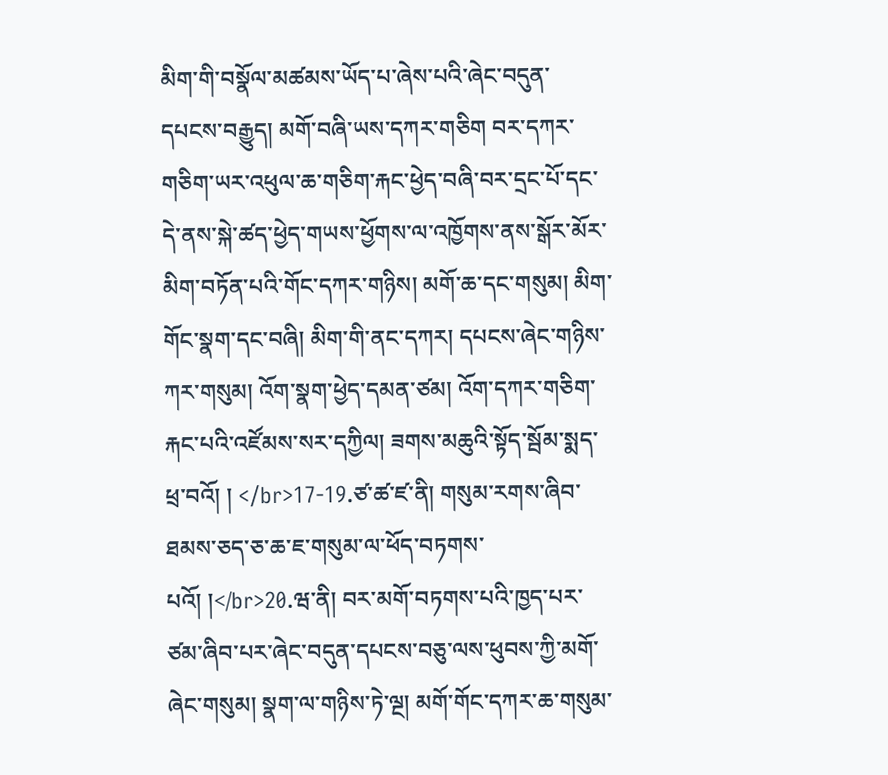མིག་གི་བསྣོལ་མཚམས་ཡོད་པ་ཞེས་པའི་ཞེང་བདུན་དཔངས་བརྒྱུད། མགོ་བཞི་ཡས་དཀར་གཅིག བར་དཀར་གཅིག་ཡར་འཕུལ་ཆ་གཅིག་རྐང་ཕྱེད་བཞི་བར་དྲང་པོ་དང་དེ་ནས་སྐེ་ཚད་ཕྱེད་གཡས་ཕྱོགས་ལ་འཁྱོགས་ནས་སྒོར་མོར་མིག་བཏོན་པའི་གོང་དཀར་གཉིས། མགོ་ཆ་དང་གསུམ། མིག་གོང་སྣག་དང་བཞི། མིག་གི་ནང་དཀར། དཔངས་ཞེང་གཉིས་ཀར་གསུམ། འོག་སྣག་ཕྱེད་དམན་ཙམ། འོག་དཀར་གཅིག་རྐང་པའི་འཛོམས་སར་དཀྱིལ། ཟགས་མཆུའི་སྟོད་སྦོམ་སྨད་ཕྲ་བའོ། ། </br>17-19.ཙ་ཚ་ཛ་ནི། གསུམ་རགས་ཞིབ་ཐམས་ཅད་ཅ་ཆ་ཇ་གསུམ་ལ་ཕོད་བཏགས་པའོ། །</br>20.ཝ་ནི། བར་མགོ་བཏགས་པའི་ཁྱད་པར་ཙམ་ཞིབ་པར་ཞེང་བདུན་དཔངས་བཅུ་ལས་ཕུབས་ཀྱི་མགོ་ཞེང་གསུམ། སྣག་ལ་གཉིས་ཏེ་ལྔ། མགོ་གོང་དཀར་ཆ་གསུམ་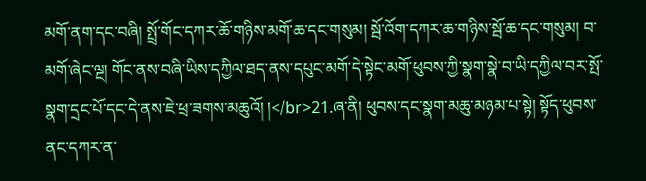མགོ་ནག་དང་བཞི། སྤྲོ་གོང་དཀར་ཆོ་གཉིས་མགོ་ཆ་དང་གསུམ། སྦོ་འོག་དཀར་ཆ་གཉིས་སྦོ་ཆ་དང་གསུམ། བ་མགོ་ཞེང་ལྔ། གོང་ནས་བཞི་ཡིས་དཀྱིལ་ཐད་ནས་དཔུང་མགོ་དེ་སྟེང་མགོ་ཕུབས་ཀྱི་སྣག་སྣེ་བ་ཡི་དཀྱིལ་བར་སྤོ་སྣག་དྲང་པོ་དང་དེ་ནས་ཇེ་ཕྲ་ཟགས་མཆུའོ། །</br>21.ཞ་ནི། ཕུབས་དང་སྣག་མཆུ་མཉམ་པ་སྟེ། སྟོད་ཕུབས་ནང་དཀར་ན་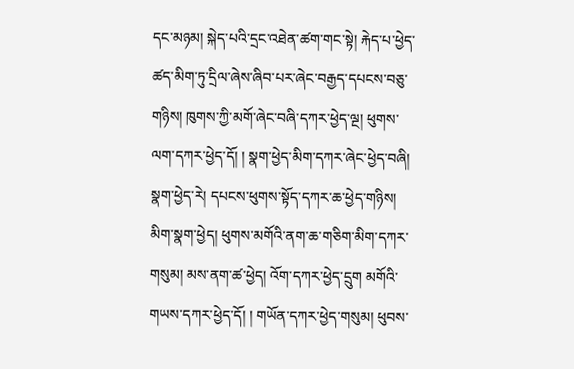དང་མཉམ། སྐེད་པའི་དྲང་འཐེན་ཚག་གང་སྟེ། རྐེད་པ་ཕྱེད་ཚད་མིག་ཏུ་དྲིལ་ཞེས་ཞིབ་པར་ཞེང་བརྒྱད་དཔངས་བཅུ་གཉིས། ཁུགས་ཀྱི་མགོ་ཞེང་བཞི་དཀར་ཕྱེད་ལྔ། ཕུགས་ལག་དཀར་ཕྱེད་དོ། ། སྣག་ཕྱེད་མིག་དཀར་ཞེང་ཕྱེད་བཞི། སྣག་ཕྱེད་རེ། དཔངས་ཕུགས་སྟོད་དཀར་ཆ་ཕྱེད་གཉིས། མིག་སྣག་ཕྱེད། ཕུགས་མགོའི་ནག་ཆ་གཅིག་མིག་དཀར་གསུམ། མས་ནག་ཚ་ཕྱེད། འོག་དཀར་ཕྱེད་དྲུག མགོའི་གཡས་དཀར་ཕྱེད་དོ། ། གཡོན་དཀར་ཕྱེད་གསུམ། ཕུབས་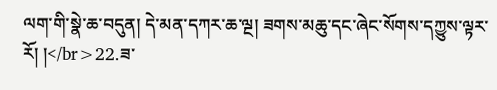ལག་གི་སྣེ་ཆ་བདུན། དེ་མན་དཀར་ཆ་ལྔ། ཟགས་མཆུ་དང་ཞེང་སོགས་དཀྱུས་ལྟར་རོ། །</br>22.ཟ་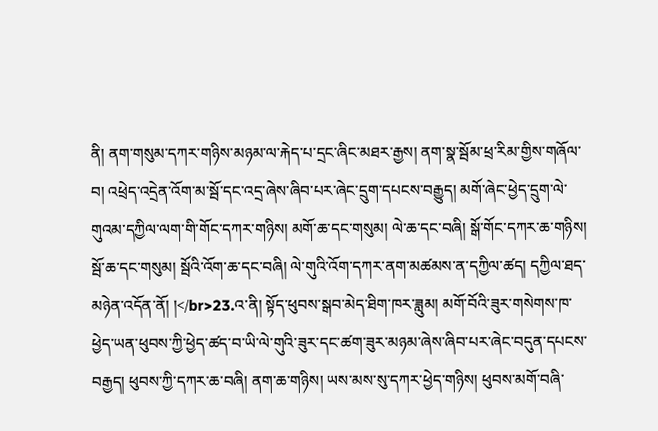ནི། ནག་གསུམ་དཀར་གཉིས་མཉམ་ལ་རྐེད་པ་དྲང་ཞིང་མཐར་རྒྱས། ནག་སྣ་སྦོམ་ཕྲ་རིམ་གྱིས་གཞོལ་བ། འཕྲེད་འདྲེན་འོག་མ་སྦོ་དང་འདྲ་ཞེས་ཞིབ་པར་ཞེང་དྲུག་དཔངས་བརྒྱུད། མགོ་ཞེང་ཕྱེད་དྲུག་ལེ་གུའམ་དཀྱིལ་ལག་གི་གོང་དཀར་གཉིས། མགོ་ཆ་དང་གསུམ། ལེ་ཆ་དང་བཞི། སྒོ་གོང་དཀར་ཆ་གཉིས། སྦོ་ཆ་དང་གསུམ། སྦོའི་འོག་ཆ་དང་བཞི། ལེ་གུའི་འོག་དཀར་ནག་མཚམས་ན་དཀྱིལ་ཚད། དཀྱིལ་ཐད་མཉེན་འདོན་ནོ། །</br>23.འ་ནི། སྟོད་ཕུབས་སྒབ་མེད་ཐིག་ཁར་ཟླུམ། མགོ་བོའི་ཟུར་གསེགས་ཁ་ཕྱེད་ཡན་ཕུབས་ཀྱི་ཕྱེད་ཚད་བ་ཡི་ལེ་གུའི་ཟུར་དང་ཚག་ཟུར་མཉམ་ཞེས་ཞིབ་པར་ཞེང་བདུན་དཔངས་བརྒྱད། ཕུབས་ཀྱི་དཀར་ཆ་བཞི། ནག་ཆ་གཉིས། ཡས་མས་སུ་དཀར་ཕྱེད་གཉིས། ཕུབས་མགོ་བཞི་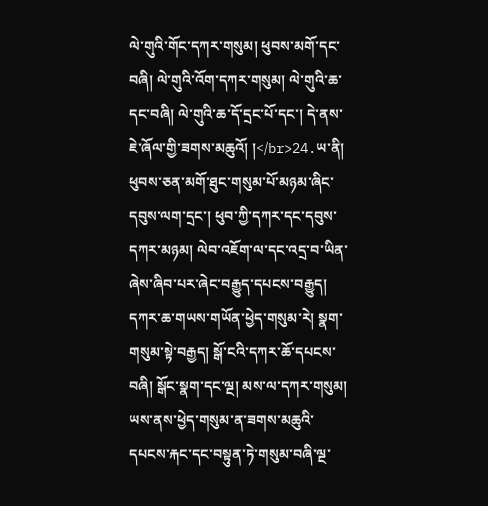ལེ་གུའི་གོང་དཀར་གསུམ། ཕུབས་མགོ་དང་བཞི། ལེ་གུའི་འོག་དཀར་གསུམ། ལེ་གུའི་ཆ་དང་བཞི། ལེ་གུའི་ཆ་དོ་དྲང་པོ་དང་། དེ་ནས་ཇེ་ཞོལ་གྱི་ཟགས་མཆུའོ། །</br>24.ཡ་ནི། ཕུབས་ཅན་མགོ་ཐུང་གསུམ་པོ་མཉམ་ཞིང་དབུས་ལག་དྲང་། ཕུབ་ཀྱི་དཀར་དང་དབུས་དཀར་མཉམ། ལེབ་འཇོག་ལ་དང་འདྲ་བ་ཡིན་ཞེས་ཞིབ་པར་ཞེང་བརྒྱུད་དཔངས་བརྒྱུད། དཀར་ཆ་གཡས་གཡོན་ཕྱེད་གསུམ་རེ། སྣག་གསུམ་སྟེ་བརྒྱད། སྒོ་ངའི་དཀར་ཆོ་དཔངས་བཞི། སྒོང་སྣག་དང་ལྔ། མས་ལ་དཀར་གསུམ། ཡས་ནས་ཕྱེད་གསུམ་ན་ཟགས་མཆུའི་དཔངས་རྐང་དང་བསྟུན་ཏེ་གསུམ་བཞི་ལྔ་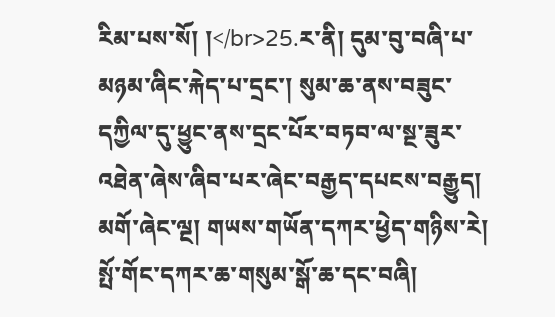རིམ་པས་སོ། །</br>25.ར་ནི། དུམ་བུ་བཞི་པ་མཉམ་ཞིང་རྐེད་པ་དྲང་། སུམ་ཆ་ནས་བཟུང་དཀྱིལ་དུ་ཕྱུང་ནས་དྲང་པོར་བཏབ་ལ་སྔ་ཟུར་འཐེན་ཞེས་ཞིབ་པར་ཞེང་བརྒྱད་དཔངས་བརྒྱུད། མགོ་ཞེང་ལྔ། གཡས་གཡོན་དཀར་ཕྱེད་གཉིས་རེ། སྤོ་གོང་དཀར་ཆ་གསུམ་སྒོ་ཆ་དང་བཞི།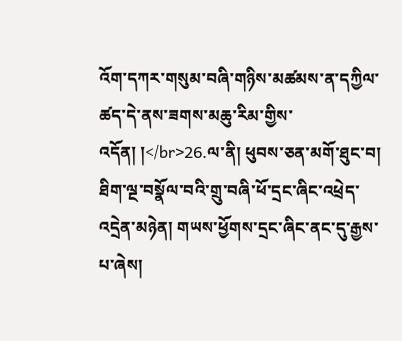འོག་དཀར་གསུམ་བཞི་གཉིས་མཚམས་ན་དཀྱིལ་ཚད་དེ་ནས་ཟགས་མཆུ་རིམ་གྱིས་འདོན། །</br>26.ལ་ནི། ཕུབས་ཅན་མགོ་ཐུང་བ། ཐིག་ལྔ་བསྣོལ་བའི་གྲུ་བཞི་ཕོ་དྲང་ཞིང་འཕྲེད་འདྲེན་མཉེན། གཡས་ཕྱོགས་དྲང་ཞིང་ནང་དུ་རྒྱས་པ་ཞེས།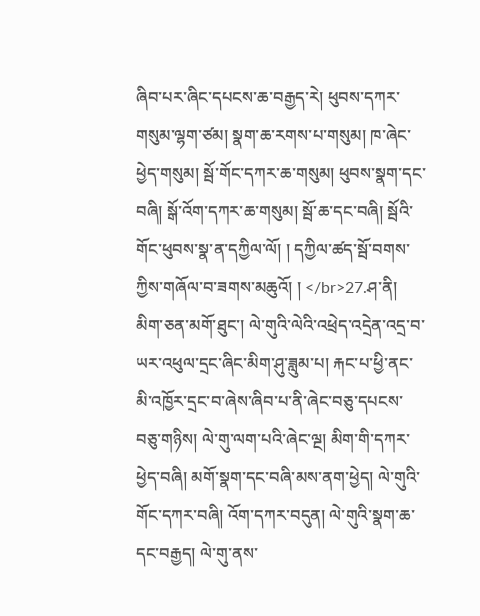ཞིབ་པར་ཞིང་དཔངས་ཆ་བརྒྱད་རེ། ཕུབས་དཀར་གསུམ་ལྷག་ཙམ། སྣག་ཆ་རགས་པ་གསུམ། ཁ་ཞེང་ཕྱེད་གསུམ། སྦོ་གོང་དཀར་ཆ་གསུམ། ཕུབས་སྣག་དང་བཞི། སྒོ་འོག་དཀར་ཆ་གསུམ། སྦོ་ཆ་དང་བཞི། སྦོའི་གོང་ཕུབས་སྣ་ན་དཀྱིལ་ལོ། ། དཀྱིལ་ཚད་སྦོ་བགས་ཀྱིས་གཞོལ་བ་ཟགས་མཆུའོ། ། </br>27.ཤ་ནི། མིག་ཅན་མགོ་ཐུང་། ལེ་གུའི་ལེའི་འཕྲེད་འདྲེན་འདྲ་བ་ཡར་འཕུལ་དྲང་ཞིང་མིག་ཤུ་ཟླུམ་པ། རྐང་པ་ཕྱི་ནང་མི་འཁྱོར་དྲང་བ་ཞེས་ཞིབ་པ་ནི་ཞེང་བཅུ་དཔངས་བཅུ་གཉིས། ལེ་གུ་ལག་པའི་ཞེང་ལྔ། མིག་གི་དཀར་ཕྱེད་བཞི། མགོ་སྣག་དང་བཞི་མས་ནག་ཕྱེད། ལེ་གུའི་གོང་དཀར་བཞི། འོག་དཀར་བདུན། ལེ་གུའི་སྣག་ཆ་དང་བརྒྱད། ལེ་གུ་ནས་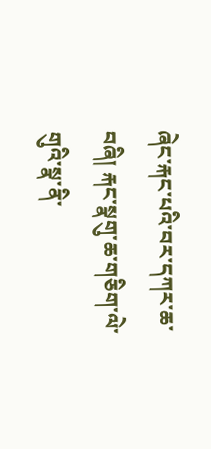ཞེང་རྐང་པའི་བར་དཀར་ཆ་བཞི། རྐང་སྣགུ་ཆ་གཅིག་ལེ་གུའི་སྣ་ནི་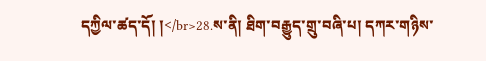དཀྱིལ་ཚད་དོ། །</br>28.ས་ནི། ཐིག་བརྒྱུད་གྲུ་བཞི་པ། དཀར་གཉིས་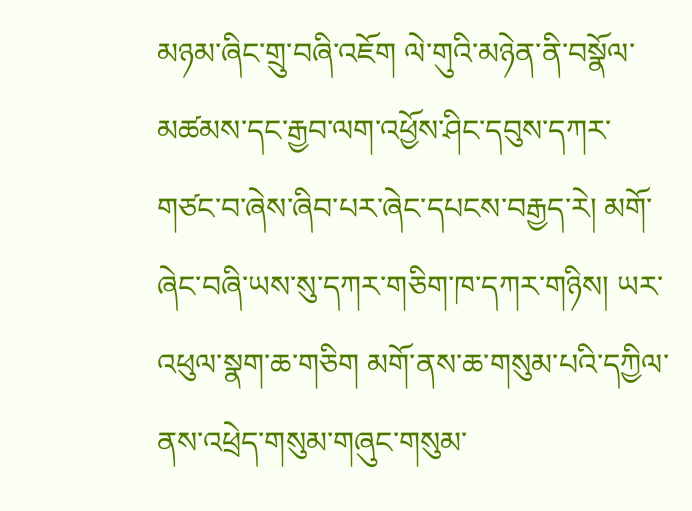མཉམ་ཞིང་གྲུ་བཞི་འཇོག ལེ་གུའི་མཉེན་ནི་བསྣོལ་མཚམས་དང་རྒྱབ་ལག་འཕྱོས་ཤིང་དབུས་དཀར་གཙང་བ་ཞེས་ཞིབ་པར་ཞེང་དཔངས་བརྒྱད་རེ། མགོ་ཞེང་བཞི་ཡས་སུ་དཀར་གཅིག་ཁ་དཀར་གཉིས། ཡར་འཕུལ་སྣག་ཆ་གཅིག མགོ་ནས་ཆ་གསུམ་པའི་དཀྱིལ་ནས་འཕྲེད་གསུམ་གཞུང་གསུམ་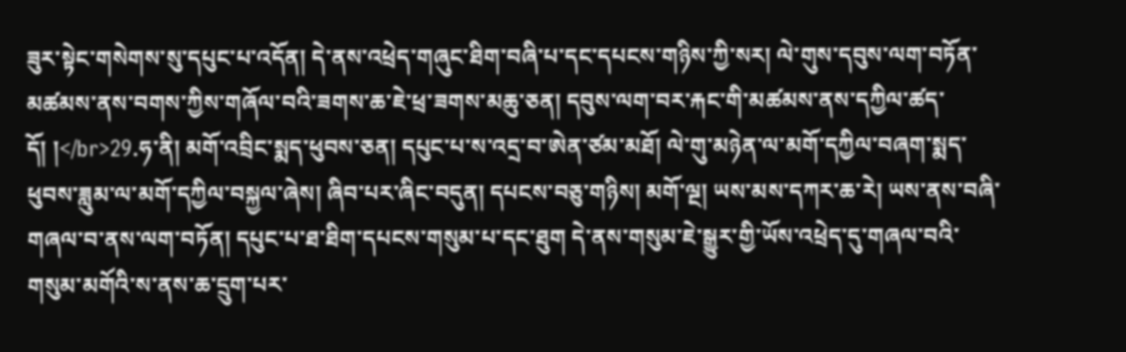ཟུར་སྟེང་གསེགས་སུ་དཔུང་པ་འདོན། དེ་ནས་འཕྲེད་གཞུང་ཐིག་བཞི་པ་དང་དཔངས་གཉིས་ཀྱི་སར། ལེ་གུས་དབུས་ལག་བཏོན་མཚམས་ནས་བགས་ཀྱིས་གཞོལ་བའི་ཟགས་ཆ་ཇེ་ཕྲ་ཟགས་མཆུ་ཅན། དབུས་ལག་བར་རྐང་གི་མཚམས་ནས་དཀྱིལ་ཚད་དོ། །</br>29.ཧ་ནི། མགོ་འབྲིང་སྨད་ཕུབས་ཅན། དཔུང་པ་ས་འདྲ་བ་ཨེན་ཙམ་མཐོ། ལེ་གུ་མཉེན་ལ་མགོ་དཀྱིལ་བཞག་སྨད་ཕུབས་ཟླུམ་ལ་མགོ་དཀྱིལ་བསྐྱལ་ཞེས། ཞིབ་པར་ཞིང་བདུན། དཔངས་བཅུ་གཉིས། མགོ་ལྔ། ཡས་མས་དཀར་ཆ་རེ། ཡས་ནས་བཞི་གཞལ་བ་ནས་ལག་བཏོན། དཔུང་པ་ཐ་ཐིག་དཔངས་གསུམ་པ་དང་ཐུག དེ་ནས་གསུམ་ཇེ་སྒྱུར་གྱི་ཡོས་འཕྲེད་དུ་གཞལ་བའི་གསུམ་མགོའི་ས་ནས་ཆ་དྲུག་པར་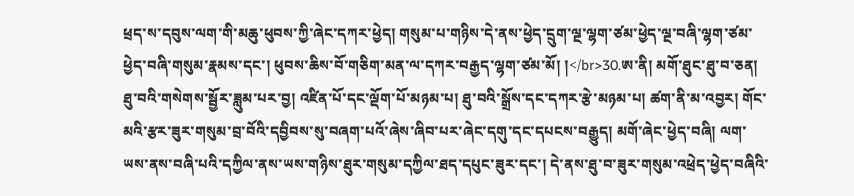ཕྲད་ས་དབུས་ལག་གི་མཆུ་ཕུབས་ཀྱི་ཞེང་དཀར་ཕྱེད། གསུམ་པ་གཉིས་དེ་ནས་ཕྱེད་དྲུག་ལྔ་ལྷག་ཙམ་ཕྱེད་ལྔ་བཞི་ལྷག་ཙམ་ཕྱེད་བཞི་གསུམ་རྣམས་དང་། ཕུབས་ཆིས་བོ་གཅིག་མན་ལ་དཀར་བརྒྱད་ལྷག་ཙམ་མོ། །</br>30.ཨ་ནི། མགོ་ཐུང་ཐུ་བ་ཅན། ཐུ་བའི་གསེགས་སྦྱོར་ཟླུམ་པར་བྱ། འཛིན་པོ་དང་ལྡོག་པོ་མཉམ་པ། ཐུ་བའི་སྒྲོས་དང་དཀར་རྩེ་མཉམ་པ། ཚག་ནི་མ་འབྱར། གོང་མའི་རྩར་ཟུར་གསུམ་བྲ་བོའི་དབྱིབས་སུ་བཞག་པའོ་ཞེས་ཞིབ་པར་ཞེང་དགུ་དང་དཔངས་བརྒྱུད། མགོ་ཞེང་ཕྱེད་བཞི། ལག་ཡས་ནས་བཞི་པའི་དཀྱིལ་ནས་ཡས་གཉིས་ཐུར་གསུམ་དཀྱིལ་ཐད་དཔུང་ཟུར་དང་། དེ་ནས་ཐུ་བ་ཟུར་གསུམ་འཕྲེད་ཕྱེད་བཞིའི་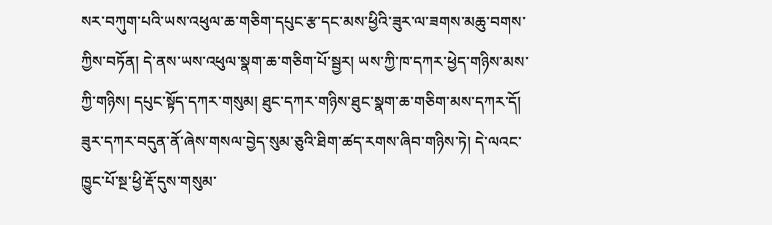སར་བཀུག་པའི་ཡས་འཕུལ་ཆ་གཅིག་དཔུང་རྩ་དང་མས་ཕྱིའི་ཟུར་ལ་ཟགས་མཆུ་བགས་ཀྱིས་བཏོན། དེ་ནས་ཡས་འཕུལ་སྣག་ཆ་གཅིག་པོ་སྦྱར། ཡས་ཀྱི་ཁ་དཀར་ཕྱེད་གཉིས་མས་ཀྱི་གཉིས། དཔུང་སྟོད་དཀར་གསུམ། ཐུང་དཀར་གཉིས་ཐུང་སྣག་ཆ་གཅིག་མས་དཀར་དོ། ཟུར་དཀར་བདུན་ནོ་ཞེས་གསལ་བྱེད་སུམ་ཅུའི་ཐིག་ཚད་རགས་ཞིབ་གཉིས་ཏེ། དེ་ལའང་ཁྱུང་པོ་སྔ་ཕྱི་རྡོ་དུས་གསུམ་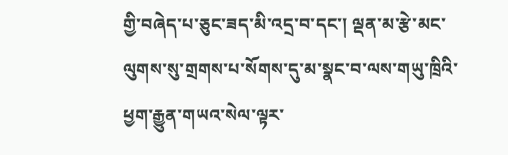གྱི་བཞེད་པ་ཅུང་ཟད་མི་འདྲ་བ་དང་། ལྡན་མ་རྩེ་མང་ལུགས་སུ་གྲགས་པ་སོགས་དུ་མ་སྣང་བ་ལས་གཡུ་ཁྲིའི་ཕྱག་རྒྱུན་གཡའ་སེལ་ལྟར་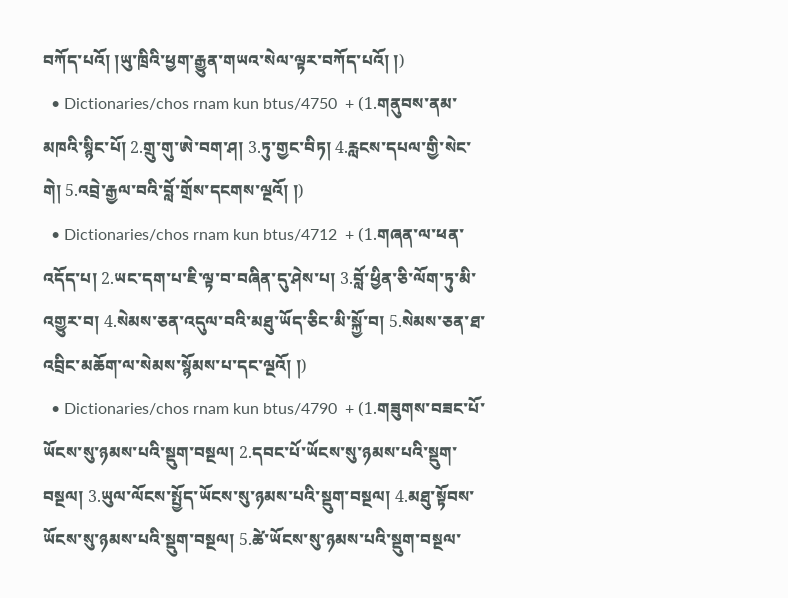བཀོད་པའོ། །ཡུ་ཁྲིའི་ཕྱག་རྒྱུན་གཡའ་སེལ་ལྟར་བཀོད་པའོ། །)
  • Dictionaries/chos rnam kun btus/4750  + (1.གནུབས་ནམ་མཁའི་སྙིང་པོ། 2.གྲུ་གུ་ཨེ་བག་ཤ། 3.ཏུ་གྱང་བིཏ། 4.རླངས་དཔལ་གྱི་སེང་གེ། 5.འབྲེ་རྒྱལ་བའི་བློ་གྲོས་དངགས་ལྔའོ། །)
  • Dictionaries/chos rnam kun btus/4712  + (1.གཞན་ལ་ཕན་འདོད་པ། 2.ཡང་དག་པ་ཇི་ལྟ་བ་བཞིན་དུ་ཤེས་པ། 3.བློ་ཕྱིན་ཅི་ལོག་ཏུ་མི་འགྱུར་བ། 4.སེམས་ཅན་འདུལ་བའི་མཐུ་ཡོད་ཅིང་མི་སྐྱོ་བ། 5.སེམས་ཅན་ཐ་འབྲིང་མཆོག་ལ་སེམས་སྙོམས་པ་དང་ལྔའོ། །)
  • Dictionaries/chos rnam kun btus/4790  + (1.གཟུགས་བཟང་པོ་ཡོངས་སུ་ཉམས་པའི་སྡུག་བསྔལ། 2.དབང་པོ་ཡོངས་སུ་ཉམས་པའི་སྡུག་བསྔལ། 3.ཡུལ་ལོངས་སྤྱོད་ཡོངས་སུ་ཉམས་པའི་སྡུག་བསྔལ། 4.མཐུ་སྟོབས་ཡོངས་སུ་ཉམས་པའི་སྡུག་བསྔལ། 5.ཚེ་ཡོངས་སུ་ཉམས་པའི་སྡུག་བསྔལ་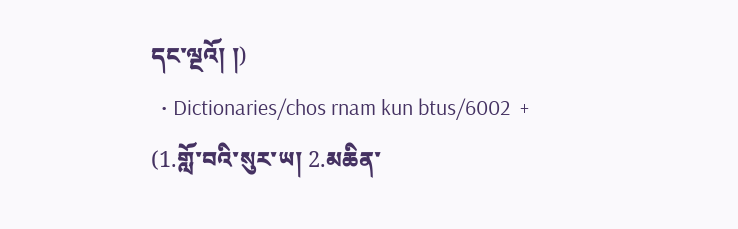དང་ལྔའོ། །)
  • Dictionaries/chos rnam kun btus/6002  + (1.གློ་བའི་སུར་ཡ། 2.མཆིན་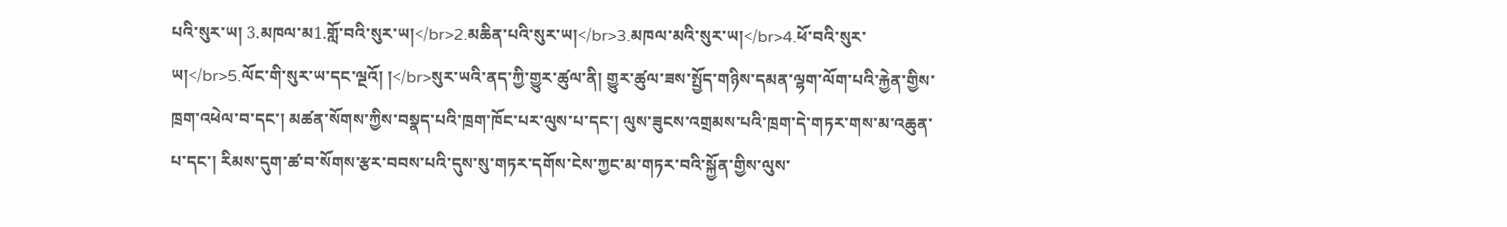པའི་སུར་ཡ། 3.མཁལ་མ1.གློ་བའི་སུར་ཡ།</br>2.མཆིན་པའི་སུར་ཡ།</br>3.མཁལ་མའི་སུར་ཡ།</br>4.ཕོ་བའི་སུར་ཡ།</br>5.ལོང་གི་སུར་ཡ་དང་ལྔའོ། །</br>སུར་ཡའི་ནད་ཀྱི་གྱུར་ཚུལ་ནི། གྱུར་ཚུལ་ཟས་སྤྱོད་གཉིས་དམན་ལྷག་ལོག་པའི་རྐྱེན་གྱིས་ཁྲག་འཕེལ་བ་དང་། མཚན་སོགས་ཀྱིས་བསྣད་པའི་ཁྲག་ཁོང་པར་ལུས་པ་དང་། ལུས་ཟུངས་འགྲམས་པའི་ཁྲག་དེ་གཏར་གས་མ་འཆུན་པ་དང་། རིམས་དུག་ཚ་བ་སོགས་རྩར་བབས་པའི་དུས་སུ་གཏར་དགོས་ངེས་ཀྱང་མ་གཏར་བའི་སྐྱོན་གྱིས་ལུས་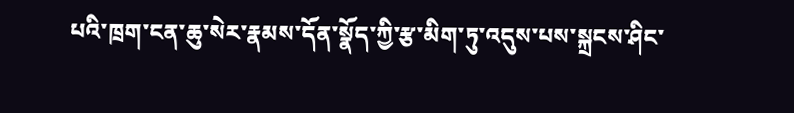པའི་ཁྲག་ངན་ཆུ་སེར་རྣམས་དོན་སྣོད་ཀྱི་རྩ་མིག་ཏུ་འདུས་པས་སྐྲངས་ཤིང་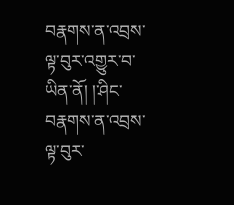བརྣགས་ན་འབྲས་ལྟ་བུར་འགྱུར་བ་ཡིན་ནོ། །་ཤིང་བརྣགས་ན་འབྲས་ལྟ་བུར་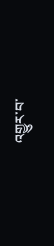འགྱུར་བ་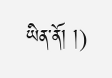ཡིན་ནོ། །)